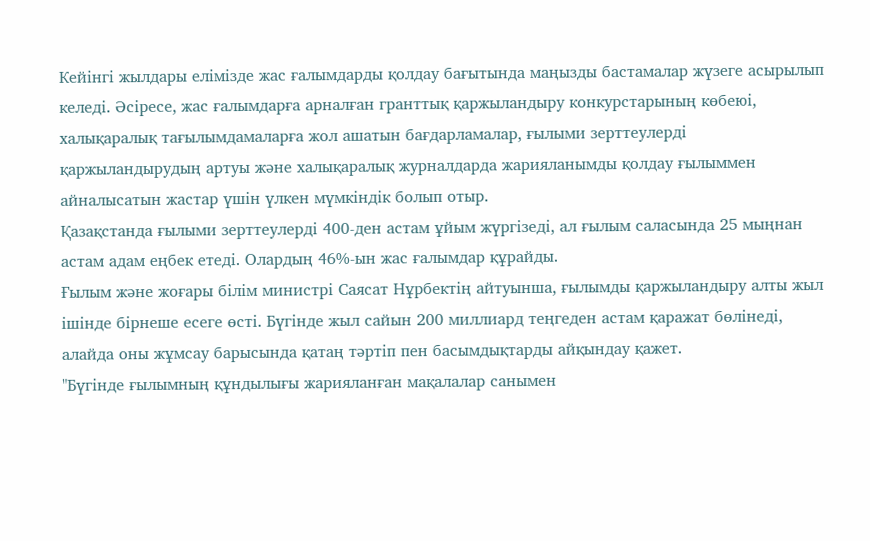Кейінгі жылдары елімізде жас ғалымдарды қолдау бағытында маңызды бастамалар жүзеге асырылып келеді. Әсіресе, жас ғалымдарға арналған гранттық қаржыландыру конкурстарының көбеюі, халықаралық тағылымдамаларға жол ашатын бағдарламалар, ғылыми зерттеулерді қаржыландырудың артуы және халықаралық журналдарда жарияланымды қолдау ғылыммен айналысатын жастар үшін үлкен мүмкіндік болып отыр.
Қазақстанда ғылыми зерттеулерді 400-ден астам ұйым жүргізеді, ал ғылым саласында 25 мыңнан астам адам еңбек етеді. Олардың 46%-ын жас ғалымдар құрайды.
Ғылым және жоғары білім министрі Саясат Нұрбектің айтуынша, ғылымды қаржыландыру алты жыл ішінде бірнеше есеге өсті. Бүгінде жыл сайын 200 миллиард теңгеден астам қаражат бөлінеді, алайда оны жұмсау барысында қатаң тәртіп пен басымдықтарды айқындау қажет.
"Бүгінде ғылымның құндылығы жарияланған мақалалар санымен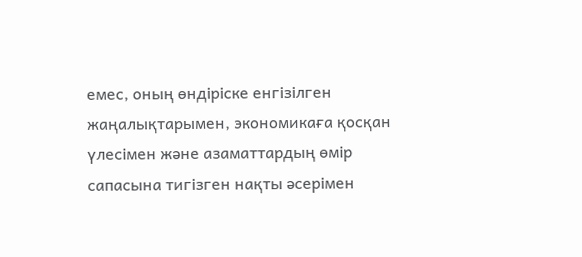емес, оның өндіріске енгізілген жаңалықтарымен, экономикаға қосқан үлесімен және азаматтардың өмір сапасына тигізген нақты әсерімен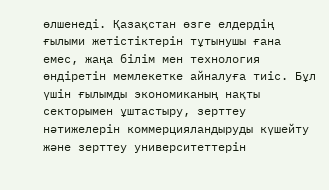өлшенеді. Қазақстан өзге елдердің ғылыми жетістіктерін тұтынушы ғана емес, жаңа білім мен технология өндіретін мемлекетке айналуға тиіс. Бұл үшін ғылымды экономиканың нақты секторымен ұштастыру, зерттеу нәтижелерін коммерцияландыруды күшейту және зерттеу университеттерін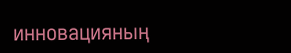инновацияның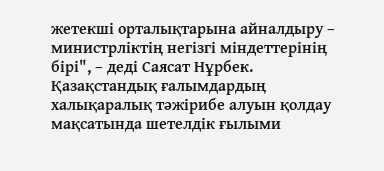жетекші орталықтарына айналдыру – министрліктің негізгі міндеттерінің бірі", – деді Саясат Нұрбек.
Қазақстандық ғалымдардың халықаралық тәжірибе алуын қолдау мақсатында шетелдік ғылыми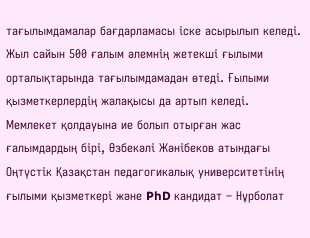тағылымдамалар бағдарламасы іске асырылып келеді. Жыл сайын 500 ғалым әлемнің жетекші ғылыми орталықтарында тағылымдамадан өтеді. Ғылыми қызметкерлердің жалақысы да артып келеді.
Мемлекет қолдауына ие болып отырған жас ғалымдардың бірі, Өзбекәлі Жәнібеков атындағы Оңтүстік Қазақстан педагогикалық университетінің ғылыми қызметкері және PhD кандидат – Нұрболат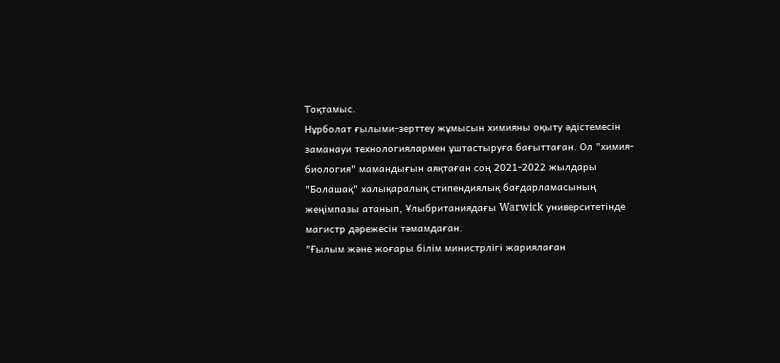Тоқтамыс.
Нұрболат ғылыми-зерттеу жұмысын химияны оқыту әдістемесін заманауи технологиялармен ұштастыруға бағыттаған. Ол "химия-биология" мамандығын аяқтаған соң 2021-2022 жылдары "Болашақ" халықаралық стипендиялық бағдарламасының жеңімпазы атанып, Ұлыбританиядағы Warwick университетінде магистр дәрежесін тәмамдаған.
"Ғылым және жоғары білім министрлігі жариялаған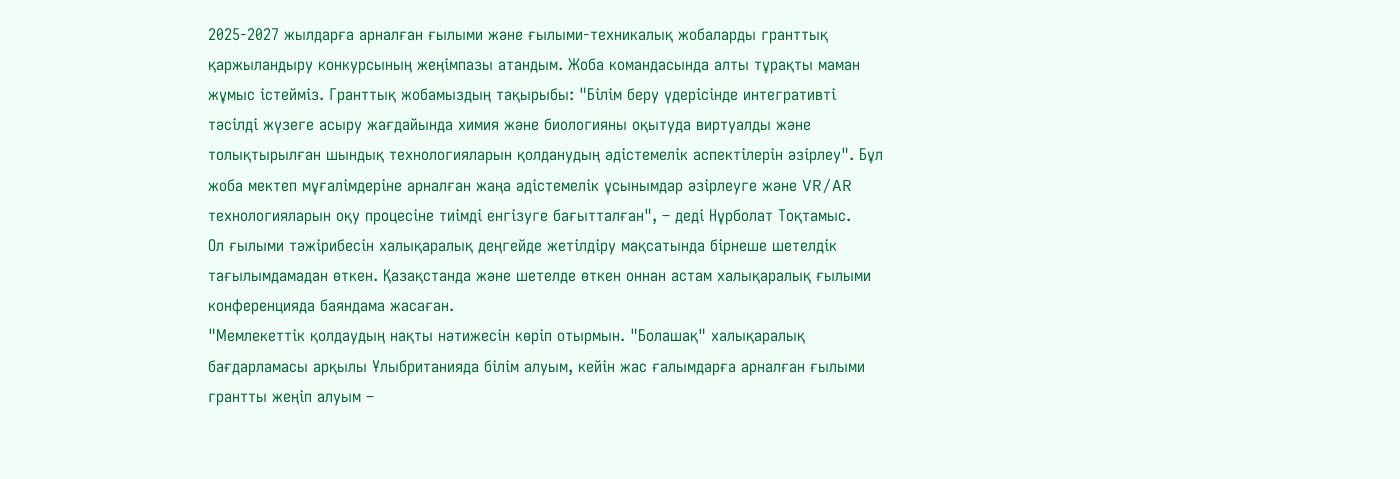2025-2027 жылдарға арналған ғылыми және ғылыми-техникалық жобаларды гранттық қаржыландыру конкурсының жеңімпазы атандым. Жоба командасында алты тұрақты маман жұмыс істейміз. Гранттық жобамыздың тақырыбы: "Білім беру үдерісінде интегративті тәсілді жүзеге асыру жағдайында химия және биологияны оқытуда виртуалды және толықтырылған шындық технологияларын қолданудың әдістемелік аспектілерін әзірлеу". Бұл жоба мектеп мұғалімдеріне арналған жаңа әдістемелік ұсынымдар әзірлеуге және VR/AR технологияларын оқу процесіне тиімді енгізуге бағытталған", – деді Нұрболат Тоқтамыс.
Ол ғылыми тәжірибесін халықаралық деңгейде жетілдіру мақсатында бірнеше шетелдік тағылымдамадан өткен. Қазақстанда және шетелде өткен оннан астам халықаралық ғылыми конференцияда баяндама жасаған.
"Мемлекеттік қолдаудың нақты нәтижесін көріп отырмын. "Болашақ" халықаралық бағдарламасы арқылы Ұлыбританияда білім алуым, кейін жас ғалымдарға арналған ғылыми грантты жеңіп алуым –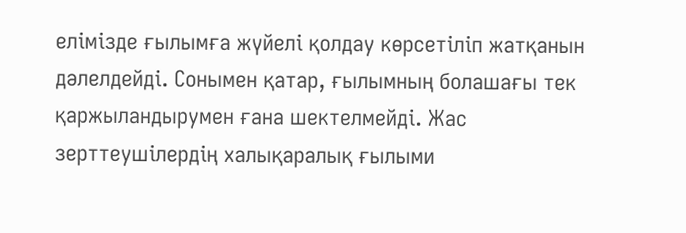елімізде ғылымға жүйелі қолдау көрсетіліп жатқанын дәлелдейді. Сонымен қатар, ғылымның болашағы тек қаржыландырумен ғана шектелмейді. Жас зерттеушілердің халықаралық ғылыми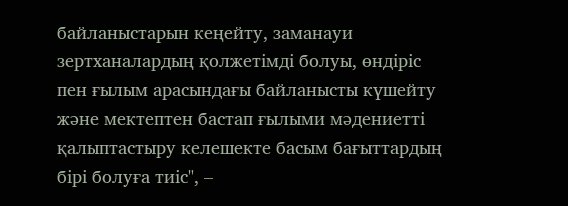байланыстарын кеңейту, заманауи зертханалардың қолжетімді болуы, өндіріс пен ғылым арасындағы байланысты күшейту және мектептен бастап ғылыми мәдениетті қалыптастыру келешекте басым бағыттардың бірі болуға тиіс", –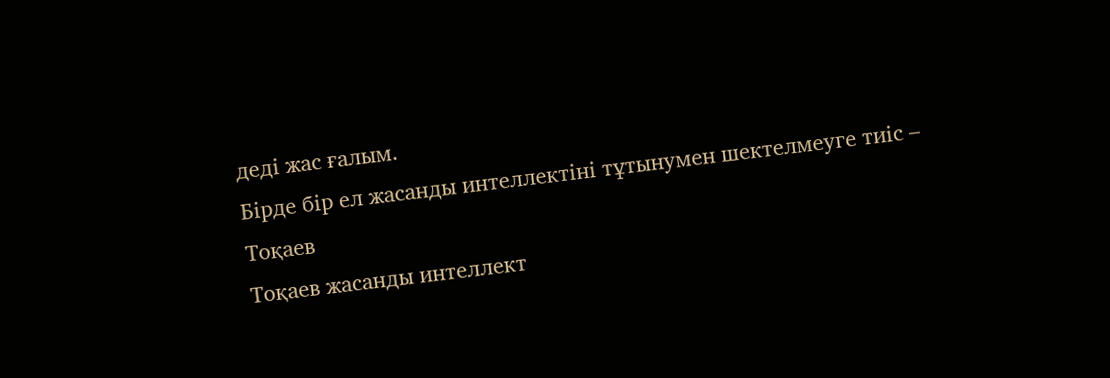деді жас ғалым.
Бірде бір ел жасанды интеллектіні тұтынумен шектелмеуге тиіс – Тоқаев
Тоқаев жасанды интеллект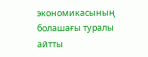экономикасының болашағы туралы айтты